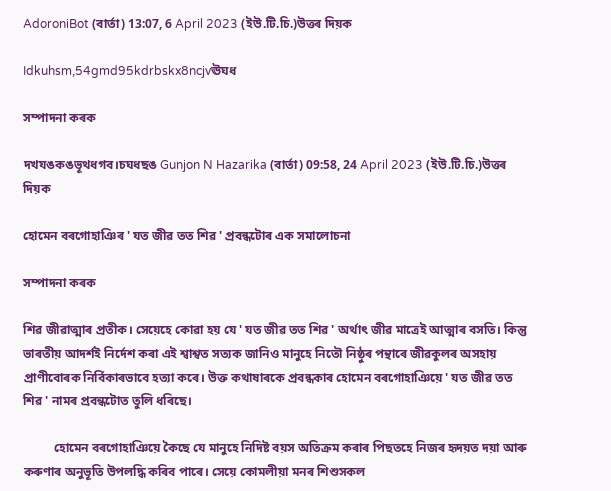AdoroniBot (বাৰ্তা) 13:07, 6 April 2023 (ইউ.টি.চি.)উত্তৰ দিয়ক

Idkuhsm,54gmd95kdrbskx8ncjvঊঘধ

সম্পাদনা কৰক

দখযঙকঙভূথধগব।চঘধছঙ Gunjon N Hazarika (বাৰ্তা) 09:58, 24 April 2023 (ইউ.টি.চি.)উত্তৰ দিয়ক

হোমেন বৰগোহাঞিৰ ' যত জীৱ তত শিৱ ' প্ৰবন্ধটোৰ এক সমালোচনা

সম্পাদনা কৰক

শিৱ জীৱাত্মাৰ প্ৰতীক। সেয়েহে কোৱা হয় যে ' যত জীৱ তত শিৱ ' অৰ্থাৎ জীৱ মাত্ৰেই আত্মাৰ বসতি। কিন্তু ভাৰতীয় আদৰ্শই নিৰ্দেশ কৰা এই শ্বাশ্বত সত্যক জানিও মানুহে নিতৌ নিষ্ঠুৰ পন্থাৰে জীৱকুলৰ অসহায় প্ৰাণীবোৰক নিৰ্বিকাৰভাবে হত্যা কৰে। উক্ত কথাষাৰকে প্ৰবন্ধকাৰ হোমেন বৰগোহাঞিয়ে ' যত জীৱ তত শিৱ ' নামৰ প্ৰবন্ধটোত তুলি ধৰিছে।

          হোমেন বৰগোহাঞিয়ে কৈছে যে মানুহে নিদিষ্ট বয়স অতিক্ৰম কৰাৰ পিছতহে নিজৰ হৃদয়ত দয়া আৰু কৰুণাৰ অনুভূতি উপলদ্ধি কৰিব পাৰে। সেয়ে কোমলীয়া মনৰ শিশুসকল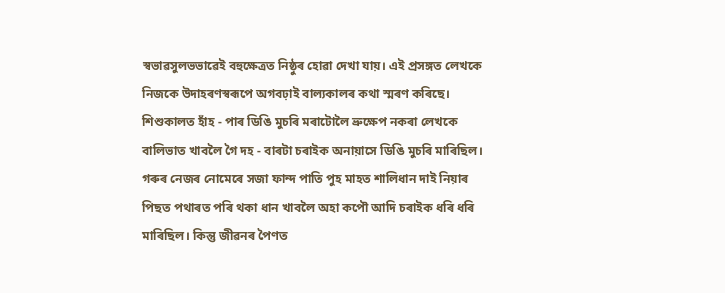স্বভাৱসুলভভাৱেই বহুক্ষেত্ৰত নিষ্ঠুৰ হোৱা দেখা যায়। এই প্ৰসঙ্গত লেখকে নিজকে উদাহৰণস্বৰূপে অগবঢ়াই বাল্যকালৰ কথা স্মৰণ কৰিছে। শিশুকালত হাঁহ - পাৰ ডিঙি মুচৰি মৰাটোলৈ ভ্ৰুক্ষেপ নকৰা লেখকে বালিভাত খাবলৈ গৈ দহ - বাৰটা চৰাইক অনায়াসে ডিঙি মুচৰি মাৰিছিল। গৰুৰ নেজৰ নোমেৰে সজা ফান্দ পাতি পুহ মাহত শালিধান দাই নিয়াৰ পিছত পথাৰত পৰি থকা ধান খাবলৈ অহা কপৌ আদি চৰাইক ধৰি ধৰি মাৰিছিল। কিন্তু জীৱনৰ পৈণত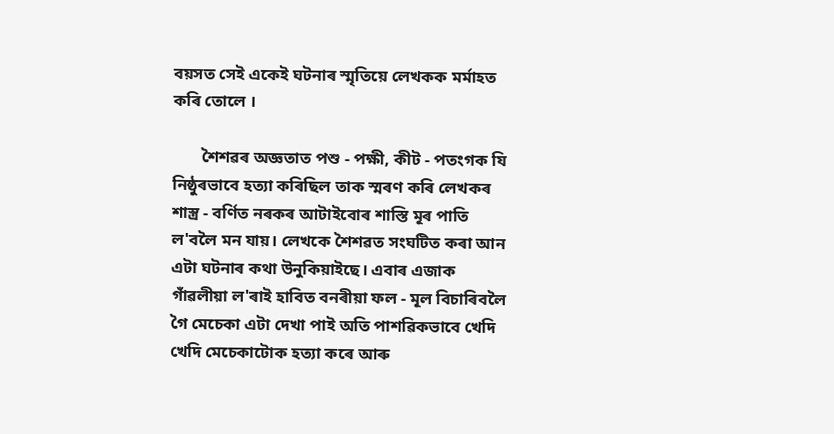বয়সত সেই একেই ঘটনাৰ স্মৃতিয়ে লেখকক মৰ্মাহত কৰি তোলে ।

       শৈশৱৰ অজ্ঞতাত পশু - পক্ষী, কীট - পতংগক যি নিষ্ঠুৰভাবে হত্যা কৰিছিল তাক স্মৰণ কৰি লেখকৰ শাস্ত্ৰ - বৰ্ণিত নৰকৰ আটাইবোৰ শাস্তি মূৰ পাতি ল'বলৈ মন যায়। লেখকে শৈশৱত সংঘটিত কৰা আন এটা ঘটনাৰ কথা উনুকিয়াইছে। এবাৰ এজাক গাঁৱলীয়া ল'ৰাই হাবিত বনৰীয়া ফল - মূল বিচাৰিবলৈ গৈ মেচেকা এটা দেখা পাই অতি পাশৱিকভাবে খেদি খেদি মেচেকাটোক হত্যা কৰে আৰু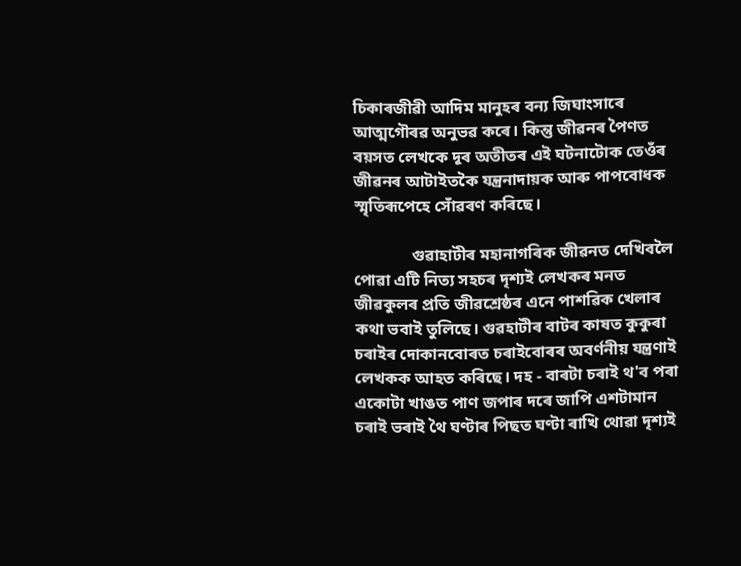চিকাৰজীৱী আদিম মানুহৰ বন্য জিঘাংসাৰে আত্মগৌৰৱ অনুভৱ কৰে। কিন্তু জীৱনৰ পৈণত বয়সত লেখকে দূৰ অতীতৰ এই ঘটনাটোক তেওঁৰ জীৱনৰ আটাইতকৈ যন্ত্ৰনাদায়ক আৰু পাপবোধক স্মৃতিৰূপেহে সোঁৱৰণ কৰিছে।

              গুৱাহাটীৰ মহানাগৰিক জীৱনত দেখিবলৈ পোৱা এটি নিত্য সহচৰ দৃশ্যই লেখকৰ মনত জীৱকুলৰ প্ৰতি জীৱশ্ৰেষ্ঠৰ এনে পাশৱিক খেলাৰ কথা ভবাই তুলিছে। গুৱহাটীৰ বাটৰ কাষত কুকুৰা চৰাইৰ দোকানবোৰত চৰাইবোৰৰ অবৰ্ণনীয় যন্ত্ৰণাই লেখকক আহত কৰিছে। দহ - বাৰটা চৰাই থ'ব পৰা একোটা খাঙত পাণ জপাৰ দৰে জাপি এশটামান চৰাই ভৰাই থৈ ঘণ্টাৰ পিছত ঘণ্টা ৰাখি থোৱা দৃশ্যই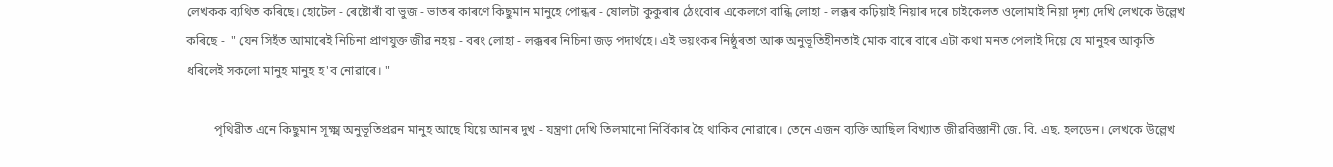লেখকক ব্যথিত কৰিছে। হোটেল - ৰেষ্টোৰাঁ বা ভুজ - ভাতৰ কাৰণে কিছুমান মানুহে পোন্ধৰ - ষোলটা কুকুৰাৰ ঠেংবোৰ একেলগে বান্ধি লোহা - লক্কৰ কঢ়িয়াই নিয়াৰ দৰে চাইকেলত ওলোমাই নিয়া দৃশ্য দেখি লেখকে উল্লেখ কৰিছে -  " যেন সিহঁত আমাৰেই নিচিনা প্ৰাণযুক্ত জীৱ নহয় - বৰং লোহা - লক্কৰৰ নিচিনা জড় পদাৰ্থহে। এই ভয়ংকৰ নিষ্ঠুৰতা আৰু অনুভূতিহীনতাই মোক বাৰে বাৰে এটা কথা মনত পেলাই দিয়ে যে মানুহৰ আকৃতি ধৰিলেই সকলো মানুহ মানুহ হ'ব নোৱাৰে। "

         পৃথিৱীত এনে কিছুমান সূক্ষ্ম অনুভূতিপ্ৰৱন মানুহ আছে যিয়ে আনৰ দুখ - যন্ত্ৰণা দেখি তিলমানো নিৰ্বিকাৰ হৈ থাকিব নোৱাৰে। তেনে এজন ব্যক্তি আছিল বিখ্যাত জীৱবিজ্ঞানী জে. বি. এছ. হলডেন। লেখকে উল্লেখ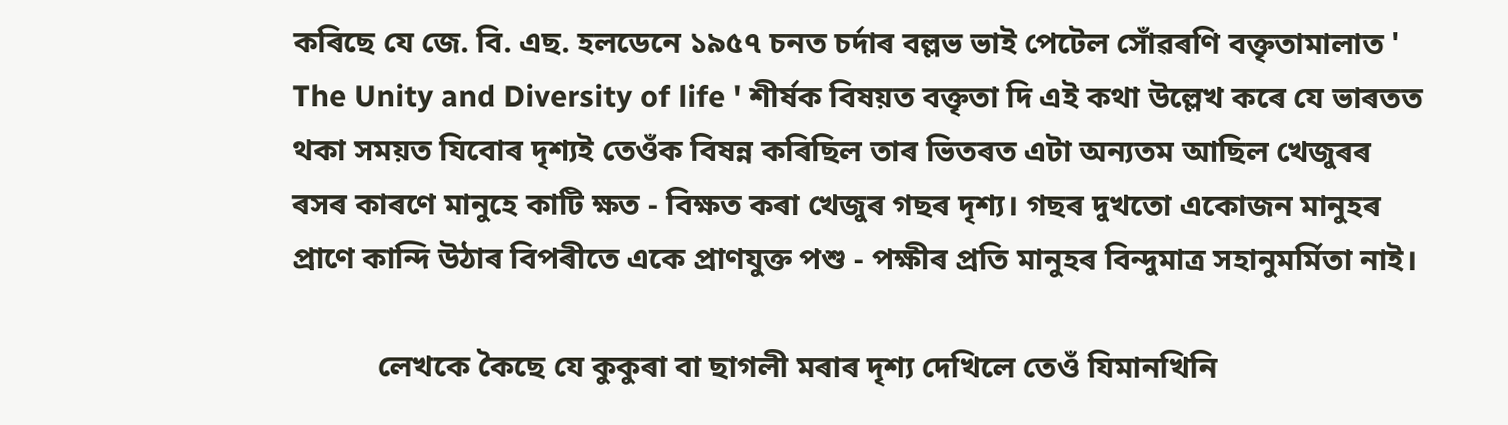কৰিছে যে জে. বি. এছ. হলডেনে ১৯৫৭ চনত চৰ্দাৰ বল্লভ ভাই পেটেল সোঁৱৰণি বক্তৃতামালাত ' The Unity and Diversity of life ' শীৰ্ষক বিষয়ত বক্তৃতা দি এই কথা উল্লেখ কৰে যে ভাৰতত থকা সময়ত যিবোৰ দৃশ্যই তেওঁক বিষন্ন কৰিছিল তাৰ ভিতৰত এটা অন্যতম আছিল খেজুৰৰ ৰসৰ কাৰণে মানুহে কাটি ক্ষত - বিক্ষত কৰা খেজুৰ গছৰ দৃশ্য। গছৰ দুখতো একোজন মানুহৰ প্ৰাণে কান্দি উঠাৰ বিপৰীতে একে প্ৰাণযুক্ত পশু - পক্ষীৰ প্ৰতি মানুহৰ বিন্দুমাত্ৰ সহানুমৰ্মিতা নাই।

           লেখকে কৈছে যে কুকুৰা বা ছাগলী মৰাৰ দৃশ্য দেখিলে তেওঁ যিমানখিনি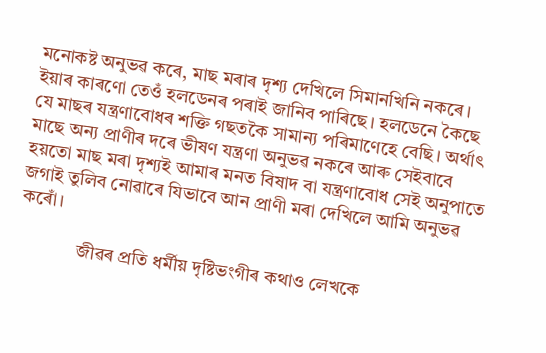মনোকষ্ট অনুভৱ কৰে, মাছ মৰাৰ দৃশ্য দেখিলে সিমানখিনি নকৰে। ইয়াৰ কাৰণো তেওঁ হলডেনৰ পৰাই জানিব পাৰিছে। হলডেনে কৈছে যে মাছৰ যন্ত্ৰণাবোধৰ শক্তি গছতকৈ সামান্য পৰিমাণেহে বেছি। অৰ্থাৎ মাছে অন্য প্ৰাণীৰ দৰে ভীষণ যন্ত্ৰণা অনুভৱ নকৰে আৰু সেইবাবে হয়তো মাছ মৰা দৃশ্যই আমাৰ মনত বিষাদ বা যন্ত্ৰণাবোধ সেই অনুপাতে জগাই তুলিব নোৱাৰে যিভাবে আন প্ৰাণী মৰা দেখিলে আমি অনুভৱ কৰোঁ।

             জীৱৰ প্ৰতি ধৰ্মীয় দৃষ্টিভংগীৰ কথাও লেখকে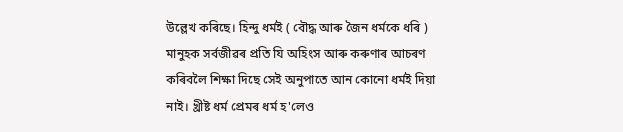উল্লেখ কৰিছে। হিন্দু ধৰ্মই ( বৌদ্ধ আৰু জৈন ধৰ্মকে ধৰি ) মানুহক সৰ্বজীৱৰ প্ৰতি যি অহিংস আৰু কৰুণাৰ আচৰণ কৰিবলৈ শিক্ষা দিছে সেই অনুপাতে আন কোনো ধৰ্মই দিয়া নাই। খ্ৰীষ্ট ধৰ্ম প্ৰেমৰ ধৰ্ম হ'লেও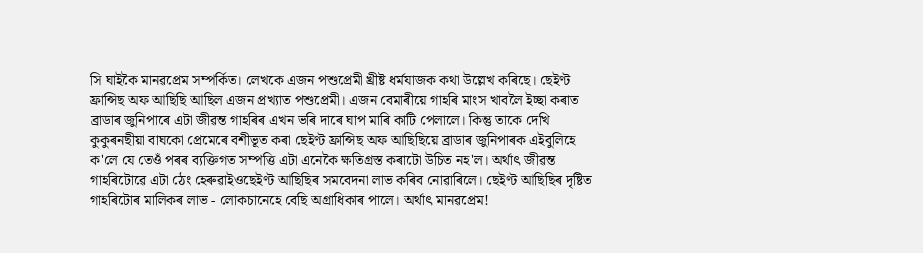সি ঘাইকৈ মানৱপ্ৰেম সম্পৰ্কিত। লেখকে এজন পশুপ্ৰেমী খ্ৰীষ্ট ধৰ্মযাজক কথা উল্লেখ কৰিছে। ছেইণ্ট ফ্ৰান্সিছ অফ আছিছি আছিল এজন প্ৰখ্যাত পশুপ্ৰেমী। এজন বেমাৰীয়ে গাহৰি মাংস খাবলৈ ইচ্ছা কৰাত ব্ৰাডাৰ জুনিপাৰে এটা জীৱন্ত গাহৰিৰ এখন ভৰি দাৰে ঘাপ মাৰি কাটি পেলালে। কিন্তু তাকে দেখি কুকুৰনছীয়া বাঘকো প্ৰেমেৰে বশীভূত কৰা ছেইণ্ট ফ্ৰান্সিছ অফ আছিছিয়ে ব্ৰাডাৰ জুনিপাৰক এইবুলিহে ক'লে যে তেওঁ পৰৰ ব্যক্তিগত সম্পত্তি এটা এনেকৈ ক্ষতিগ্ৰস্ত কৰাটো উচিত নহ'ল। অৰ্থাৎ জীৱন্ত গাহৰিটোৱে এটা ঠেং হেৰুৱাইওছেইণ্ট আছিছিৰ সমবেদনা লাভ কৰিব নোৱাৰিলে। ছেইণ্ট আছিছিৰ দৃষ্টিত গাহৰিটোৰ মালিকৰ লাভ - লোকচানেহে বেছি অগ্ৰাধিকাৰ পালে। অৰ্থাৎ মানৱপ্ৰেম!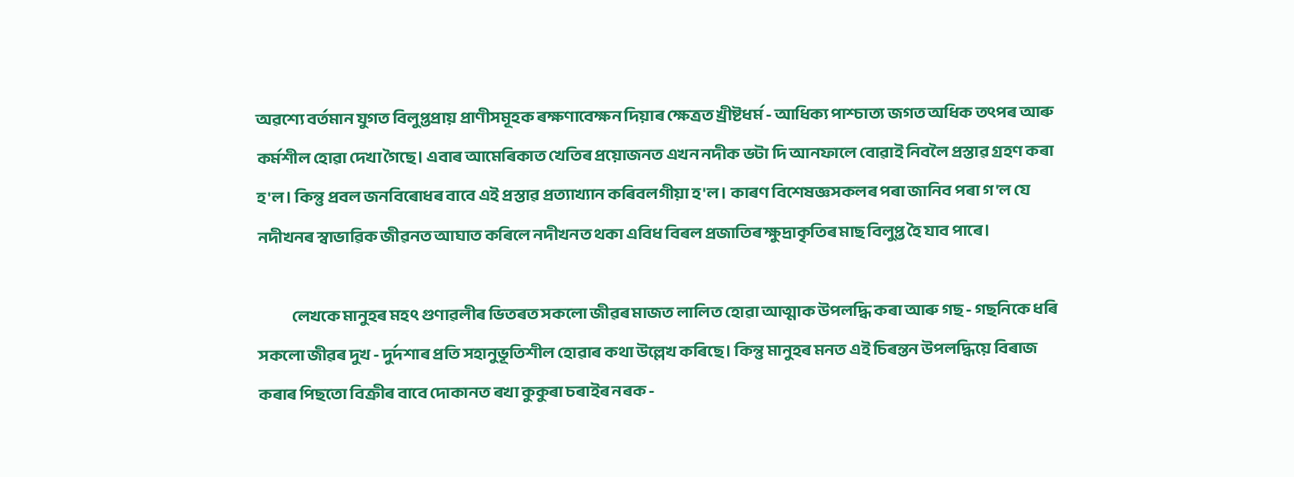অৱশ্যে বৰ্তমান যুগত বিলুপ্তপ্ৰায় প্ৰাণীসমূহক ৰক্ষণাবেক্ষন দিয়াৰ ক্ষেত্ৰত খ্ৰীষ্টধৰ্ম - আধিক্য পাশ্চাত্য জগত অধিক তৎপৰ আৰু কৰ্মশীল হোৱা দেখা গৈছে। এবাৰ আমেৰিকাত খেতিৰ প্ৰয়োজনত এখন নদীক ভটা দি আনফালে বোৱাই নিবলৈ প্ৰস্তাৱ গ্ৰহণ কৰা হ'ল। কিন্তু প্ৰবল জনবিৰোধৰ বাবে এই প্ৰস্তাৱ প্ৰত্যাখ্যান কৰিবলগীয়া হ'ল। কাৰণ বিশেষজ্ঞসকলৰ পৰা জানিব পৰা গ'ল যে নদীখনৰ স্বাভাৱিক জীৱনত আঘাত কৰিলে নদীখনত থকা এবিধ বিৰল প্ৰজাতিৰ ক্ষুদ্ৰাকৃতিৰ মাছ বিলুপ্ত হৈ যাব পাৰে।

             লেখকে মানুহৰ মহৎ গুণাৱলীৰ ভিতৰত সকলো জীৱৰ মাজত লালিত হোৱা আত্মাক উপলদ্ধি কৰা আৰু গছ - গছনিকে ধৰি সকলো জীৱৰ দুখ - দুৰ্দশাৰ প্ৰতি সহানুভূতিশীল হোৱাৰ কথা উল্লেখ কৰিছে। কিন্তু মানুহৰ মনত এই চিৰন্তন উপলদ্ধিয়ে বিৰাজ কৰাৰ পিছতো বিক্ৰীৰ বাবে দোকানত ৰখা কুকুৰা চৰাইৰ নৰক -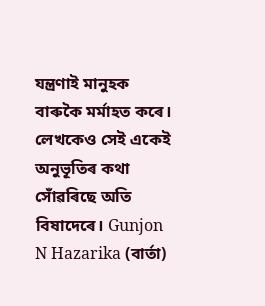যন্ত্ৰণাই মানুহক বাৰুকৈ মৰ্মাহত কৰে। লেখকেও সেই একেই অনুভূতিৰ কথা সোঁৱৰিছে অতি বিষাদেৰে। Gunjon N Hazarika (বাৰ্তা)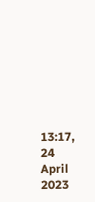13:17, 24 April 2023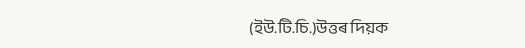(ইউ.টি.চি.)উত্তৰ দিয়ক